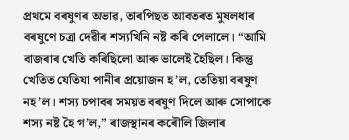প্ৰথমে বৰষুণৰ অভাৱ, তাৰপিছত আবতৰত মুষলধাৰ বৰষুণে চত্ৰা দেৱীৰ শস্যখিনি নষ্ট কৰি পেলালে। “আমি বাজৰাৰ খেতি কৰিছিলো আৰু ভালেই হৈছিল। কিন্তু খেতিত যেতিযা পানীৰ প্ৰয়োজন হ’ল, তেতিয়া বৰষুণ নহ’ল। শস্য চপাবৰ সময়ত বৰষুণ দিলে আৰু সোপাকে শস্য নষ্ট হৈ গ’ল,” ৰাজস্থানৰ কৰৌলি জিলাৰ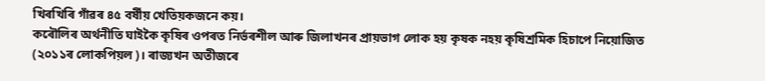খিৰখিৰি গাঁৱৰ ৪৫ বৰ্ষীয় খেতিয়কজনে কয়।
কৰৌলিৰ অৰ্থনীতি ঘাইকৈ কৃষিৰ ওপৰত নিৰ্ভৰশীল আৰু জিলাখনৰ প্ৰায়ভাগ লোক হয় কৃষক নহয় কৃষিশ্ৰমিক হিচাপে নিয়োজিত (২০১১ৰ লোকপিয়ল)। ৰাজ্যখন অতীজৰে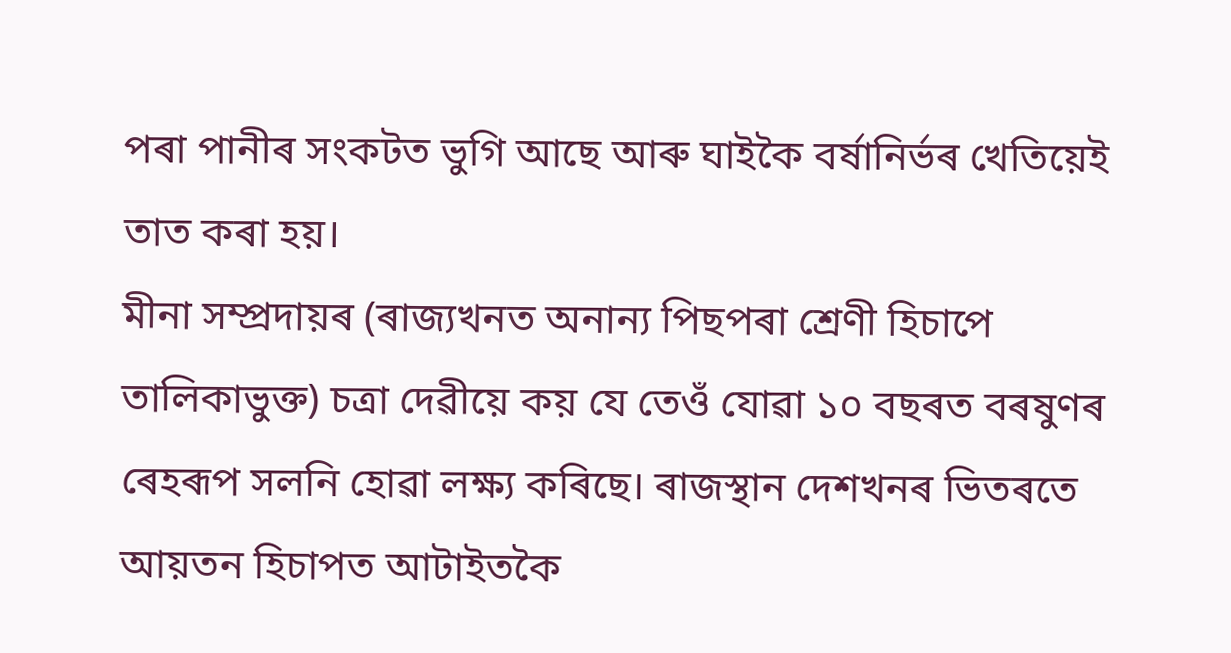পৰা পানীৰ সংকটত ভুগি আছে আৰু ঘাইকৈ বৰ্ষানিৰ্ভৰ খেতিয়েই তাত কৰা হয়।
মীনা সম্প্ৰদায়ৰ (ৰাজ্যখনত অনান্য পিছপৰা শ্ৰেণী হিচাপে তালিকাভুক্ত) চত্ৰা দেৱীয়ে কয় যে তেওঁ যোৱা ১০ বছৰত বৰষুণৰ ৰেহৰূপ সলনি হোৱা লক্ষ্য কৰিছে। ৰাজস্থান দেশখনৰ ভিতৰতে আয়তন হিচাপত আটাইতকৈ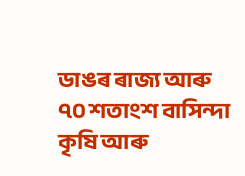ডাঙৰ ৰাজ্য আৰু ৭০ শতাংশ বাসিন্দা কৃষি আৰু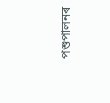পশুপালনৰ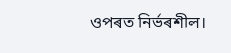ওপৰত নিৰ্ভৰশীল।